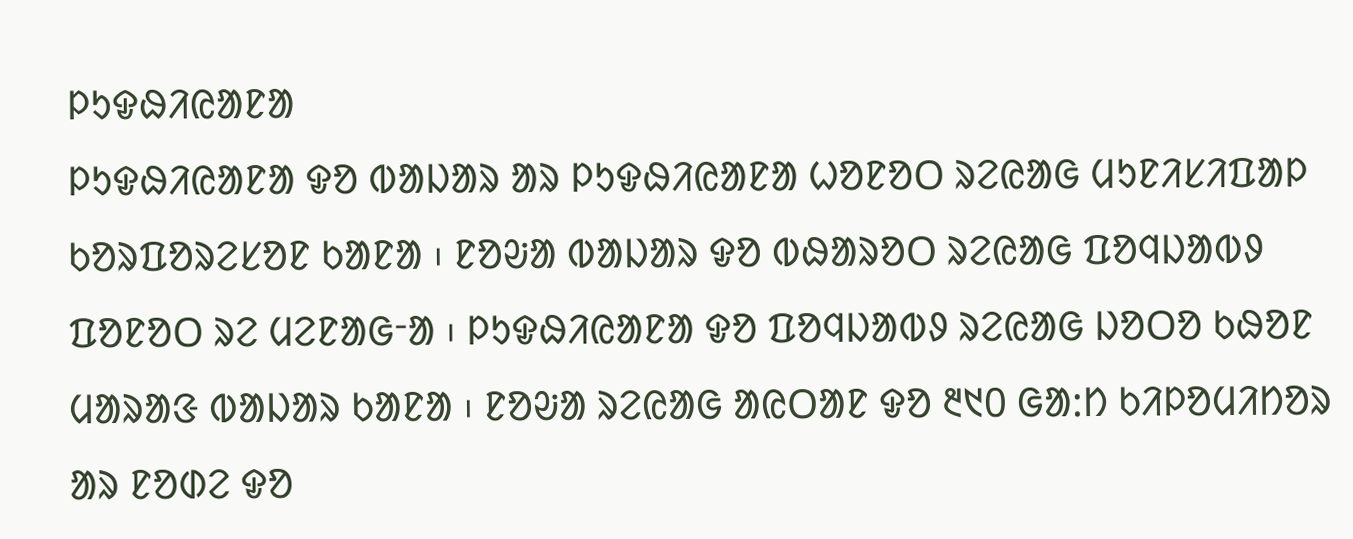ᱞᱩᱫᱷᱤᱭᱟᱱᱟ
ᱞᱩᱫᱷᱤᱭᱟᱱᱟ ᱫᱚ ᱵᱟᱡᱟᱨ ᱟᱨ ᱞᱩᱫᱷᱤᱭᱟᱱᱟ ᱦᱚᱱᱚᱛ ᱨᱮᱭᱟᱜ ᱢᱩᱱᱤᱥᱤᱯᱟᱞ ᱠᱚᱨᱯᱚᱨᱮᱥᱚᱱ ᱠᱟᱱᱟ ᱾ ᱱᱚᱶᱟ ᱵᱟᱡᱟᱨ ᱫᱚ ᱵᱷᱟᱨᱚᱛ ᱨᱮᱭᱟᱜ ᱯᱚᱧᱡᱟᱵᱽ ᱯᱚᱱᱚᱛ ᱨᱮ ᱢᱮᱱᱟᱜᱼᱟ ᱾ ᱞᱩᱫᱷᱤᱭᱟᱱᱟ ᱫᱚ ᱯᱚᱧᱡᱟᱵᱽ ᱨᱮᱭᱟᱜ ᱡᱚᱛᱚ ᱠᱷᱚᱱ ᱢᱟᱨᱟᱝ ᱵᱟᱡᱟᱨ ᱠᱟᱱᱟ ᱾ ᱱᱚᱶᱟ ᱨᱮᱭᱟᱜ ᱟᱭᱛᱟᱱ ᱫᱚ ᱓᱑᱐ ᱜᱟᱺᱴ ᱠᱤᱞᱚᱢᱤᱴᱚᱨ ᱟᱨ ᱱᱚᱰᱮ ᱫᱚ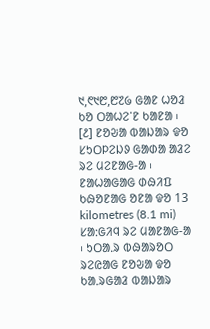᱑,᱖᱑᱘,᱘᱗᱙ ᱜᱟᱱ ᱦᱚᱲ ᱠᱚ ᱛᱟᱦᱮᱸᱱ ᱠᱟᱱᱟ ᱾ [᱒] ᱱᱚᱶᱟ ᱵᱟᱡᱟᱨ ᱫᱚ ᱥᱩᱛᱞᱮᱡᱽ ᱜᱟᱰᱟ ᱟᱲᱮ ᱨᱮ ᱢᱮᱱᱟᱜ-ᱟ ᱾ ᱱᱟᱦᱟᱜᱟᱜ ᱰᱷᱤᱯ ᱠᱷᱚᱱᱟᱜ ᱚᱱᱟ ᱫᱚ 13 kilometres (8.1 mi) ᱥᱟᱺᱜᱤᱧ ᱨᱮ ᱢᱟᱱᱟᱜ-ᱟ ᱾ ᱩᱛᱟᱹᱨ ᱵᱷᱟᱨᱚᱛ ᱨᱮᱭᱟᱜ ᱱᱚᱶᱟ ᱫᱚ ᱠᱟᱹᱨᱜᱟᱲ ᱵᱟᱡᱟᱨ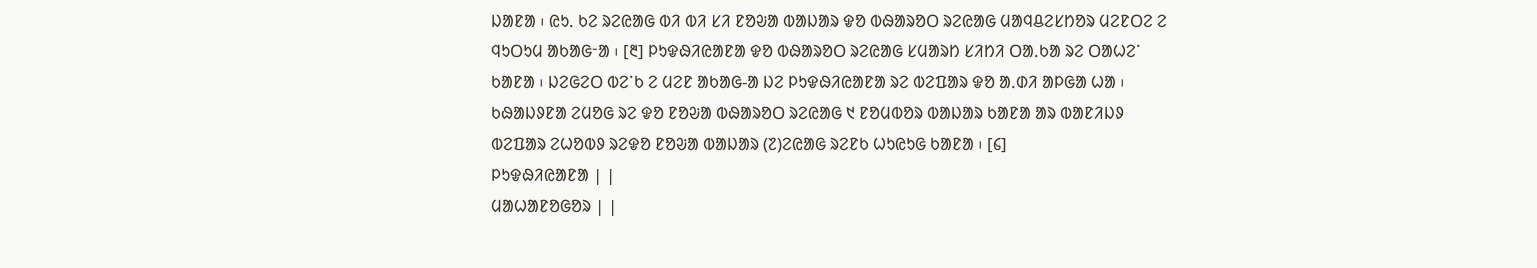ᱡᱟᱱᱟ ᱾ ᱭᱩᱹ ᱠᱮ ᱨᱮᱭᱟᱜ ᱵᱤ ᱵᱤ ᱥᱤ ᱱᱚᱶᱟ ᱵᱟᱡᱟᱨ ᱫᱚ ᱵᱷᱟᱨᱚᱛ ᱨᱮᱭᱟᱜ ᱢᱟᱧᱪᱮᱥᱴᱚᱨ ᱢᱮᱱᱛᱮ ᱮ ᱧᱩᱛᱩᱢ ᱟᱠᱟᱜᱼᱟ ᱾ [᱓] ᱞᱩᱫᱷᱤᱭᱟᱱᱟ ᱫᱚ ᱵᱷᱟᱨᱚᱛ ᱨᱮᱭᱟᱜ ᱥᱢᱟᱨᱴ ᱥᱤᱴᱤ ᱛᱟᱹᱠᱟ ᱨᱮ ᱛᱟᱦᱮᱸ ᱠᱟᱱᱟ ᱾ ᱡᱮᱜᱮᱛ ᱵᱮᱸᱠ ᱮ ᱢᱮᱱ ᱟᱠᱟᱜ-ᱟ ᱡᱮ ᱞᱩᱫᱷᱤᱭᱟᱱᱟ ᱨᱮ ᱵᱮᱯᱟᱨ ᱫᱚ ᱟᱹᱰᱤ ᱟᱞᱜᱟ ᱦᱟ ᱾ ᱠᱷᱟᱡᱽᱱᱟ ᱮᱢᱚᱜ ᱨᱮ ᱫᱚ ᱱᱚᱶᱟ ᱵᱷᱟᱨᱚᱛ ᱨᱮᱭᱟᱜ ᱑ ᱱᱚᱢᱵᱚᱨ ᱵᱟᱡᱟᱨ ᱠᱟᱱᱟ ᱟᱨ ᱵᱟᱱᱤᱡᱽ ᱵᱮᱯᱟᱨ ᱮᱦᱚᱵᱽ ᱨᱮᱫᱚ ᱱᱚᱶᱟ ᱵᱟᱡᱟᱨ (᱗)ᱮᱭᱟᱜ ᱨᱮᱱᱠ ᱦᱩᱭᱩᱜ ᱠᱟᱱᱟ ᱾ [᱔]
ᱞᱩᱫᱷᱤᱭᱟᱱᱟ | |
ᱢᱟᱦᱟᱱᱚᱜᱚᱨ | |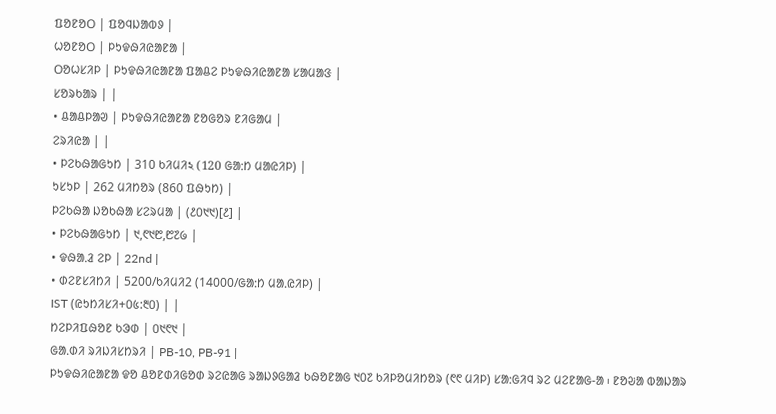ᱯᱚᱱᱚᱛ | ᱯᱚᱧᱡᱟᱵᱽ |
ᱦᱚᱱᱚᱛ | ᱞᱩᱫᱷᱤᱭᱟᱱᱟ |
ᱛᱚᱦᱥᱤᱞ | ᱞᱩᱫᱷᱤᱭᱟᱱᱟ ᱯᱟᱪᱮ ᱞᱩᱫᱷᱤᱭᱟᱱᱟ ᱥᱟᱢᱟᱝ |
ᱥᱚᱨᱠᱟᱨ | |
• ᱪᱟᱪᱞᱟᱣ | ᱞᱩᱫᱷᱤᱭᱟᱱᱟ ᱱᱚᱜᱚᱨ ᱱᱤᱜᱟᱢ |
ᱮᱨᱤᱭᱟ | |
• ᱞᱮᱠᱷᱟᱜᱩᱴ | 310 ᱠᱤᱢᱤ২ (120 ᱜᱟᱺᱴ ᱢᱟᱭᱤᱞ) |
ᱩᱥᱩᱞ | 262 ᱢᱤᱴᱚᱨ (860 ᱯᱷᱩᱴ) |
ᱞᱮᱠᱷᱟ ᱡᱚᱠᱷᱟ ᱥᱮᱨᱢᱟ | (᱒᱐᱑᱑)[᱒] |
• ᱞᱮᱠᱷᱟᱜᱩᱴ | ᱑,᱖᱑᱘,᱘᱗᱙ |
• ᱫᱷᱟᱹᱲ ᱮᱞ | 22nd |
• ᱰᱮᱱᱥᱤᱴᱤ | 5200/ᱠᱤᱢᱤ2 (14000/ᱜᱟᱺᱴ ᱢᱟᱹᱭᱤᱞ) |
IST (ᱭᱩᱴᱤᱥᱤ+᱐᱕:᱓᱐) | |
ᱴᱮᱞᱤᱯᱷᱚᱱ ᱠᱳᱰ | ᱐᱑᱖᱑ |
ᱜᱟᱹᱰᱤ ᱨᱤᱡᱤᱥᱴᱨᱤ | PB-10, PB-91 |
ᱞᱩᱫᱷᱤᱭᱟᱱᱟ ᱫᱚ ᱪᱚᱱᱰᱤᱜᱚᱰ ᱨᱮᱭᱟᱜ ᱨᱟᱡᱽᱜᱟᱲ ᱠᱷᱚᱱᱟᱜ ᱑᱐᱗ ᱠᱤᱞᱚᱢᱤᱴᱚᱨ (᱖᱖ ᱢᱤᱞ) ᱥᱟᱺᱜᱤᱧ ᱨᱮ ᱢᱮᱱᱟᱜ-ᱟ ᱾ ᱱᱚᱶᱟ ᱵᱟᱡᱟᱨ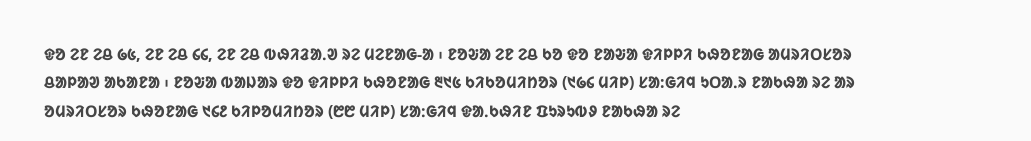ᱫᱚ ᱮᱱ ᱮᱪ ᱙᱕, ᱮᱱ ᱮᱪ ᱔᱔, ᱮᱱ ᱮᱪ ᱵᱷᱤᱲᱟᱹᱣ ᱨᱮ ᱢᱮᱱᱟᱜ-ᱟ ᱾ ᱱᱚᱶᱟ ᱮᱱ ᱮᱪ ᱠᱚ ᱫᱚ ᱱᱟᱶᱟ ᱫᱤᱞᱞᱤ ᱠᱷᱚᱱᱟᱜ ᱟᱢᱨᱤᱛᱥᱚᱨ ᱪᱟᱞᱟᱣ ᱟᱠᱟᱱᱟ ᱾ ᱱᱚᱶᱟ ᱵᱟᱡᱟᱨ ᱫᱚ ᱫᱤᱞᱞᱤ ᱠᱷᱚᱱᱟᱜ ᱓᱑᱕ ᱠᱤᱠᱚᱢᱤᱴᱚᱨ (᱑᱙᱔ ᱢᱤᱞ) ᱥᱟ:ᱜᱤᱧ ᱩᱛᱟᱹᱨ ᱱᱟᱠᱷᱟ ᱨᱮ ᱟᱨ ᱚᱢᱨᱤᱛᱥᱚᱨ ᱠᱷᱚᱱᱟᱜ ᱑᱔᱒ ᱠᱤᱞᱚᱢᱤᱴᱚᱨ (᱘᱘ ᱢᱤᱞ) ᱥᱟᱺᱜᱤᱧ ᱫᱟᱹᱠᱷᱤᱱ ᱯᱩᱨᱩᱵᱽ ᱱᱟᱠᱷᱟ ᱨᱮ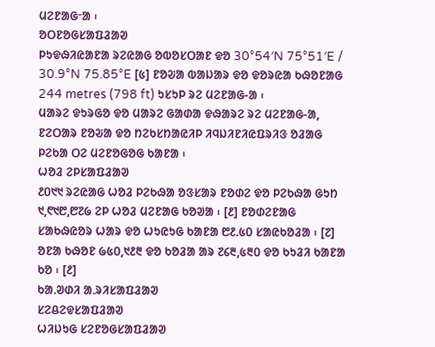ᱢᱮᱱᱟᱜᱼᱟ ᱾
ᱚᱛᱱᱚᱜᱥᱟᱯᱲᱟᱣ
ᱞᱩᱫᱷᱤᱭᱟᱱᱟ ᱨᱮᱭᱟᱜ ᱚᱵᱚᱥᱛᱟᱱ ᱫᱚ 30°54′N 75°51′E / 30.9°N 75.85°E [᱕] ᱱᱚᱶᱟ ᱵᱟᱡᱟᱨ ᱫᱚ ᱫᱚᱨᱭᱟ ᱠᱷᱚᱱᱟᱜ 244 metres (798 ft) ᱩᱥᱩᱞ ᱨᱮ ᱢᱮᱱᱟᱜ-ᱟ ᱾
ᱢᱟᱨᱮ ᱫᱩᱨᱜᱚ ᱫᱚ ᱢᱟᱨᱮ ᱜᱟᱰᱟ ᱫᱷᱟᱨᱮ ᱨᱮ ᱢᱮᱱᱟᱜ-ᱟ, ᱱᱮᱛᱟᱨ ᱱᱚᱶᱟ ᱫᱚ ᱴᱮᱠᱥᱴᱟᱭᱤᱞ ᱤᱧᱡᱤᱱᱤᱭᱯᱨᱤᱝ ᱚᱲᱟᱜ ᱞᱮᱠᱟ ᱛᱮ ᱢᱮᱱᱚᱜᱚᱜ ᱠᱟᱱᱟ ᱾
ᱦᱚᱲ ᱮᱞᱥᱟᱯᱲᱟᱣ
᱒᱐᱑᱑ ᱨᱮᱭᱟᱜ ᱦᱚᱲ ᱞᱮᱠᱷᱟ ᱚᱝᱥᱟᱨ ᱱᱚᱰᱮ ᱫᱚ ᱞᱮᱠᱷᱟ ᱜᱩᱴ ᱑,᱖᱑᱘,᱘᱗᱙ ᱮᱞ ᱦᱚᱲ ᱢᱮᱱᱟᱜ ᱠᱚᱣᱟ ᱾ [᱒] ᱱᱚᱰᱮᱱᱟᱜ ᱥᱟᱠᱷᱭᱚᱨ ᱦᱟᱨ ᱫᱚ ᱦᱩᱭᱩᱜ ᱠᱟᱱᱟ ᱘᱒ᱹ᱕᱐ ᱥᱟᱭᱠᱚᱲᱟ ᱾ [᱗] ᱚᱱᱟ ᱠᱷᱚᱱ ᱙᱕᱐,᱑᱒᱓ ᱫᱚ ᱠᱚᱲᱟ ᱟᱨ ᱗᱔᱓,᱕᱓᱐ ᱫᱚ ᱠᱩᱲᱤ ᱠᱟᱱᱟ ᱠᱚ ᱾ [᱒]
ᱠᱟᱹᱣᱰᱤ ᱟᱹᱨᱤᱥᱟᱯᱲᱟᱣ
ᱥᱮᱪᱮᱫᱥᱟᱯᱲᱟᱣ
ᱦᱤᱡᱩᱜ ᱥᱮᱱᱚᱜᱥᱟᱯᱲᱟᱣ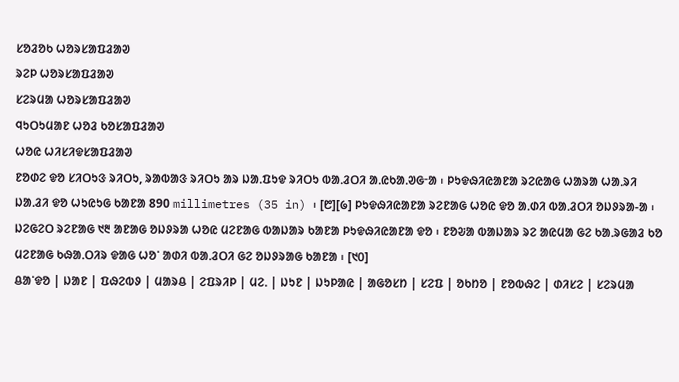ᱥᱚᱲᱚᱠ ᱦᱚᱨᱥᱟᱯᱲᱟᱣ
ᱨᱮᱞ ᱦᱚᱨᱥᱟᱯᱲᱟᱣ
ᱥᱮᱨᱢᱟ ᱦᱚᱨᱥᱟᱯᱲᱟᱣ
ᱧᱩᱛᱩᱢᱟᱱ ᱦᱚᱲ ᱠᱚᱥᱟᱯᱲᱟᱣ
ᱦᱚᱭ ᱦᱤᱥᱤᱫᱥᱟᱯᱲᱟᱣ
ᱱᱚᱰᱮ ᱫᱚ ᱥᱤᱛᱩᱝ ᱨᱤᱛᱩ, ᱨᱟᱵᱟᱝ ᱨᱤᱛᱩ ᱟᱨ ᱡᱟᱹᱯᱩᱫ ᱨᱤᱛᱩ ᱵᱟᱹᱲᱛᱤ ᱟᱹᱭᱠᱟᱹᱣᱜᱼᱟ ᱾ ᱞᱩᱫᱷᱤᱭᱟᱱᱟ ᱨᱮᱭᱟᱜ ᱦᱟᱨᱟ ᱦᱟᱹᱨᱤ ᱡᱟᱹᱲᱤ ᱫᱚ ᱦᱩᱭᱩᱜ ᱠᱟᱱᱟ 890 millimetres (35 in) ᱾ [᱘][᱙] ᱞᱩᱫᱷᱤᱭᱟᱱᱟ ᱨᱮᱱᱟᱜ ᱦᱚᱭ ᱫᱚ ᱟᱹᱰᱤ ᱵᱟᱹᱲᱛᱤ ᱚᱡᱽᱨᱟ-ᱟ ᱾ ᱡᱮᱜᱮᱛ ᱨᱮᱱᱟᱜ ᱑᱓ ᱟᱱᱟᱜ ᱚᱡᱽᱨᱟ ᱦᱚᱭ ᱢᱮᱱᱟᱜ ᱵᱟᱡᱟᱨ ᱠᱟᱱᱟ ᱞᱩᱫᱷᱤᱭᱟᱱᱟ ᱫᱚ ᱾ ᱱᱚᱶᱟ ᱵᱟᱡᱟᱨ ᱨᱮ ᱟᱭᱢᱟ ᱜᱮ ᱠᱟᱹᱨᱜᱟᱲ ᱠᱚ ᱢᱮᱱᱟᱜ ᱠᱷᱟᱹᱛᱤᱨ ᱫᱟᱜ ᱦᱚᱸ ᱟᱰᱤ ᱵᱟᱹᱲᱛᱤ ᱜᱮ ᱚᱡᱽᱨᱟᱜ ᱠᱟᱱᱟ ᱾ [᱑᱐]
ᱪᱟᱸᱫᱚ | ᱡᱟᱱ | ᱯᱷᱮᱵᱽ | ᱢᱟᱨᱪ | ᱮᱯᱨᱤᱞ | ᱢᱮᱹ | ᱡᱩᱱ | ᱡᱩᱞᱟᱭ | ᱟᱜᱚᱥᱴ | ᱥᱮᱯ | ᱚᱠᱴᱚ | ᱱᱚᱵᱷᱮ | ᱰᱤᱥᱮ | ᱥᱮᱨᱢᱟ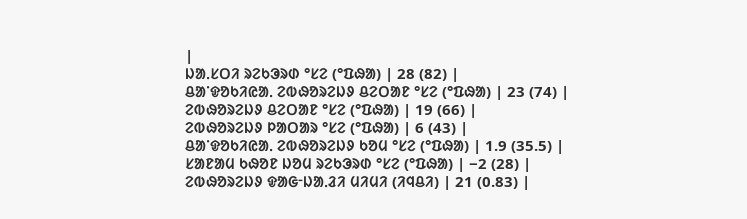|
ᱡᱟᱹᱥᱛᱤ ᱨᱮᱠᱳᱨᱰ °ᱥᱮ (°ᱯᱷᱟ) | 28 (82) |
ᱪᱟᱸᱫᱚᱠᱤᱭᱟᱹ ᱮᱵᱷᱚᱨᱮᱡᱽ ᱪᱮᱛᱟᱱ °ᱥᱮ (°ᱯᱷᱟ) | 23 (74) |
ᱮᱵᱷᱚᱨᱮᱡᱽ ᱪᱮᱛᱟᱱ °ᱥᱮ (°ᱯᱷᱟ) | 19 (66) |
ᱮᱵᱷᱚᱨᱮᱡᱽ ᱞᱟᱛᱟᱨ °ᱥᱮ (°ᱯᱷᱟ) | 6 (43) |
ᱪᱟᱸᱫᱚᱠᱤᱭᱟᱹ ᱮᱵᱷᱚᱨᱮᱡᱽ ᱠᱚᱢ °ᱥᱮ (°ᱯᱷᱟ) | 1.9 (35.5) |
ᱥᱟᱱᱟᱢ ᱠᱷᱚᱱ ᱡᱚᱢ ᱨᱮᱠᱳᱨᱰ °ᱥᱮ (°ᱯᱷᱟ) | −2 (28) |
ᱮᱵᱷᱚᱨᱮᱡᱽ ᱫᱟᱜᱼᱡᱟᱹᱲᱤ ᱢᱤᱢᱤ (ᱤᱧᱪᱤ) | 21 (0.83) |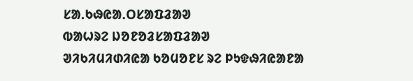ᱥᱟᱹᱠᱷᱭᱟᱹᱛᱥᱟᱯᱲᱟᱣ
ᱵᱟᱦᱨᱮ ᱡᱚᱱᱚᱲᱥᱟᱯᱲᱟᱣ
ᱣᱤᱠᱤᱢᱤᱰᱤᱭᱟ ᱠᱚᱢᱚᱱᱥ ᱨᱮ ᱞᱩᱫᱷᱤᱭᱟᱱᱟ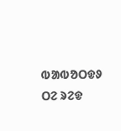ᱵᱟᱵᱚᱛᱫᱽ ᱛᱮ ᱨᱮᱫ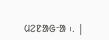ᱢᱮᱱᱟᱜᱼᱟ ᱾. |